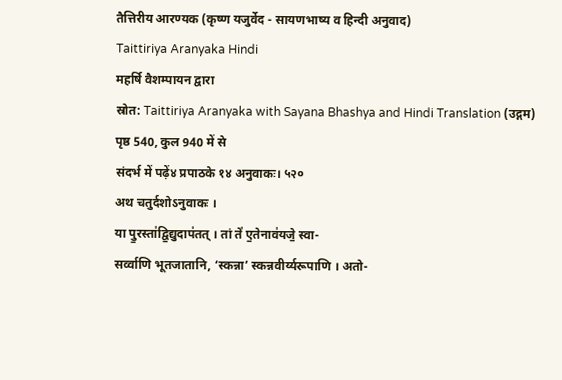तैत्तिरीय आरण्यक (कृष्ण यजुर्वेद - सायणभाष्य व हिन्दी अनुवाद)
Taittiriya Aranyaka Hindi
महर्षि वैशम्पायन द्वारा
स्रोत: Taittiriya Aranyaka with Sayana Bhashya and Hindi Translation (उद्गम)
पृष्ठ 540, कुल 940 में से
संदर्भ में पढ़ें४ प्रपाठके १४ अनुवाकः। ५२०
अथ चतुर्दशोऽनुवाकः ।
या पु॒रस्ता॑द्वि॒द्युदाप॑तत् । तां ते॑ ए॒तेनाव॑यजे॒ स्वा-
सर्व्वाणि भूतजातानि, ‘स्कन्ना’ स्कन्नवीर्य्यरूपाणि । अतो-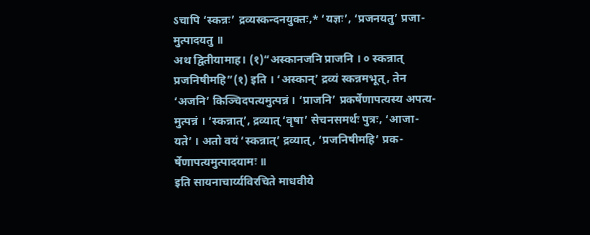ऽचापि ‘स्कन्नः’ द्रव्यस्कन्दनयुक्तः,* ‘यज्ञः’, ‘प्रजनयतु’ प्रजा-
मुत्पादयतु ॥
अथ द्वितीयामाह। (१)“अस्कानजनि प्राजनि । ० स्कन्नात्
प्रजनिषीमहि”(१) इति । ‘अस्कान्’ द्रव्यं स्कन्नमभूत्, तेन
‘अजनि’ किञ्चिदपत्यमुत्पन्नं । ‘प्राजनि’ प्रकर्षेणापत्यस्य अपत्य-
मुत्पन्नं । ‘स्कन्नात्’, द्रव्यात् ‘वृषा’ सेचनसमर्थः पुत्रः, ‘आजा-
यते’ । अतो वयं ‘स्कन्नात्’ द्रव्यात्, ‘प्रजनिषीमहि’ प्रक-
र्षेणापत्यमुत्पादयामः ॥
इति सायनाचार्य्यविरचिते माधवीये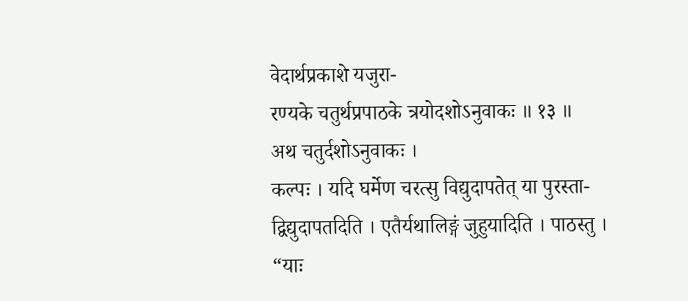वेदार्थप्रकाशे यजुरा-
रण्यके चतुर्थप्रपाठके त्रयोदशोऽनुवाकः ॥ १३ ॥
अथ चतुर्दशोऽनुवाकः ।
कल्पः । यदि घर्मेण चरत्सु विद्युदापतेत् या पुरस्ता-
द्विद्युदापतदिति । एतैर्यथालिङ्गं जुहुयादिति । पाठस्तु ।
“याः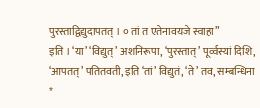पुरस्ताद्विद्युदापतत् । ० तां त एतेनावयजे स्वाहा”
इति । ‘या’ ‘विद्युत्’ अशनिरूपा, ‘पुरस्तात्’ पूर्व्वस्यां दिशि,
‘आपतत्’ पतितवती, इति ‘तां’ विद्युतं, ‘ते’ तव, सम्बन्धिना
*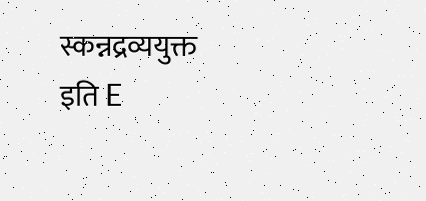स्कन्नद्रव्ययुक्त इति E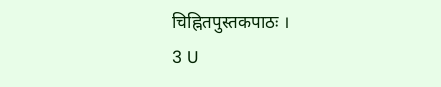चिह्नितपुस्तकपाठः ।
3 U